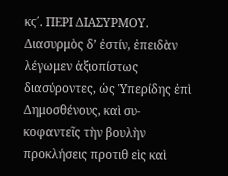κϛ΄. ΠΕΡΙ ΔΙΑΣΥΡΜΟΥ. Διασυρμὸς δʼ ἐστίν, ἐπειδὰν λέγωμεν ἀξιοπίστως διασύροντες, ὡς Ὑπερίδης ἐπὶ Δημοσθένους, καὶ συ- κοφαντεῖς τὴν βουλὴν προκλήσεις προτιθ εὶς καὶ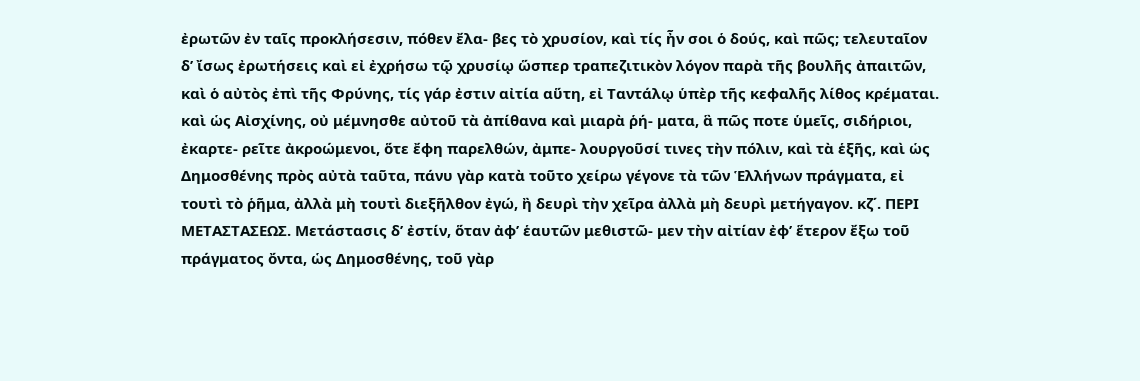ἐρωτῶν ἐν ταῖς προκλήσεσιν, πόθεν ἔλα- βες τὸ χρυσίον, καὶ τίς ἦν σοι ὁ δούς, καὶ πῶς; τελευταῖον δʼ ἴσως ἐρωτήσεις καὶ εἰ ἐχρήσω τῷ χρυσίῳ ὥσπερ τραπεζιτικὸν λόγον παρὰ τῆς βουλῆς ἀπαιτῶν, καὶ ὁ αὐτὸς ἐπὶ τῆς Φρύνης, τίς γάρ ἐστιν αἰτία αὕτη, εἰ Ταντάλῳ ὑπὲρ τῆς κεφαλῆς λίθος κρέμαται. καὶ ὡς Αἰσχίνης, οὐ μέμνησθε αὐτοῦ τὰ ἀπίθανα καὶ μιαρὰ ῥή- ματα, ἃ πῶς ποτε ὑμεῖς, σιδήριοι, ἐκαρτε- ρεῖτε ἀκροώμενοι, ὅτε ἔφη παρελθών, ἀμπε- λουργοῦσί τινες τὴν πόλιν, καὶ τὰ ἑξῆς, καὶ ὡς Δημοσθένης πρὸς αὐτὰ ταῦτα, πάνυ γὰρ κατὰ τοῦτο χείρω γέγονε τὰ τῶν Ἑλλήνων πράγματα, εἰ τουτὶ τὸ ῥῆμα, ἀλλὰ μὴ τουτὶ διεξῆλθον ἐγώ, ἢ δευρὶ τὴν χεῖρα ἀλλὰ μὴ δευρὶ μετήγαγον. κζ΄. ΠΕΡΙ ΜΕΤΑΣΤΑΣΕΩΣ. Μετάστασις δʼ ἐστίν, ὅταν ἀφʼ ἑαυτῶν μεθιστῶ- μεν τὴν αἰτίαν ἐφʼ ἕτερον ἔξω τοῦ πράγματος ὄντα, ὡς Δημοσθένης, τοῦ γὰρ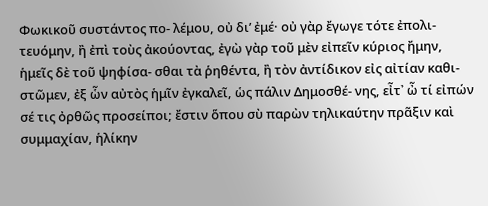Φωκικοῦ συστάντος πο- λέμου, οὐ διʼ ἐμέ· οὐ γὰρ ἔγωγε τότε ἐπολι- τευόμην, ἢ ἐπὶ τοὺς ἀκούοντας, ἐγὼ γὰρ τοῦ μὲν εἰπεῖν κύριος ἤμην, ἡμεῖς δὲ τοῦ ψηφίσα- σθαι τὰ ῥηθέντα, ἢ τὸν ἀντίδικον εἰς αἰτίαν καθι- στῶμεν, ἐξ ὧν αὐτὸς ἡμῖν ἐγκαλεῖ, ὡς πάλιν Δημοσθέ- νης, εἶτ᾿ ὦ τί εἰπών σέ τις ὀρθῶς προσείποι; ἔστιν ὅπου σὺ παρὼν τηλικαύτην πρᾶξιν καὶ συμμαχίαν, ἡλίκην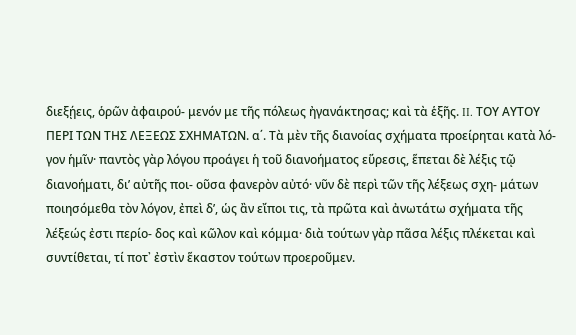διεξῄεις, ὁρῶν ἀφαιρού- μενόν με τῆς πόλεως ἠγανάκτησας; καὶ τὰ ἑξῆς. II. ΤΟΥ ΑΥΤΟΥ ΠΕΡΙ ΤΩΝ ΤΗΣ ΛΕΞΕΩΣ ΣΧΗΜΑΤΩΝ. α΄. Τὰ μὲν τῆς διανοίας σχήματα προείρηται κατὰ λό- γον ἡμῖν· παντὸς γὰρ λόγου προάγει ἡ τοῦ διανοήματος εὕρεσις, ἕπεται δὲ λέξις τῷ διανοήματι, διʼ αὐτῆς ποι- οῦσα φανερὸν αὐτό· νῦν δὲ περὶ τῶν τῆς λέξεως σχη- μάτων ποιησόμεθα τὸν λόγον, ἐπεὶ δʼ, ὡς ἂν εἴποι τις, τὰ πρῶτα καὶ ἀνωτάτω σχήματα τῆς λέξεώς ἐστι περίο- δος καὶ κῶλον καὶ κόμμα· διὰ τούτων γὰρ πᾶσα λέξις πλέκεται καὶ συντίθεται, τί ποτ᾿ ἐστὶν ἕκαστον τούτων προεροῦμεν.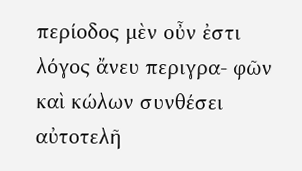περίοδος μὲν οὖν ἐστι λόγος ἄνευ περιγρα- φῶν καὶ κώλων συνθέσει αὐτοτελῆ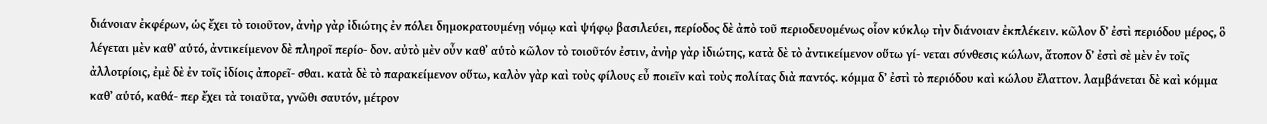διάνοιαν ἐκφέρων, ὡς ἔχει τὸ τοιοῦτον, ἀνὴρ γὰρ ἰδιώτης ἐν πόλει δημοκρατουμένῃ νόμῳ καὶ ψήφῳ βασιλεύει, περίοδος δὲ ἀπὸ τοῦ περιοδευομένως οἷον κύκλῳ τὴν διάνοιαν ἐκπλέκειν. κῶλον δʼ ἐστὶ περιόδου μέρος, ὃ λέγεται μὲν καθʼ αὑτό, ἀντικείμενον δὲ πληροῖ περίο- δον. αὐτὸ μὲν οὖν καθ᾿ αὑτὸ κῶλον τὸ τοιοῦτόν ἐστιν, ἀνὴρ γὰρ ἰδιώτης, κατὰ δὲ τὸ ἀντικείμενον οὕτω γί- νεται σύνθεσις κώλων, ἄτοπον δʼ ἐστὶ σὲ μὲν ἐν τοῖς ἀλλοτρίοις, ἐμὲ δὲ ἐν τοῖς ἰδίοις ἀπορεῖ- σθαι. κατὰ δὲ τὸ παρακείμενον οὕτω, καλὸν γὰρ καὶ τοὺς φίλους εὖ ποιεῖν καὶ τοὺς πολίτας διὰ παντός. κόμμα δʼ ἐστὶ τὸ περιόδου καὶ κώλου ἔλαττον. λαμβάνεται δὲ καὶ κόμμα καθʼ αὑτό, καθά- περ ἔχει τὰ τοιαῦτα, γνῶθι σαυτόν, μέτρον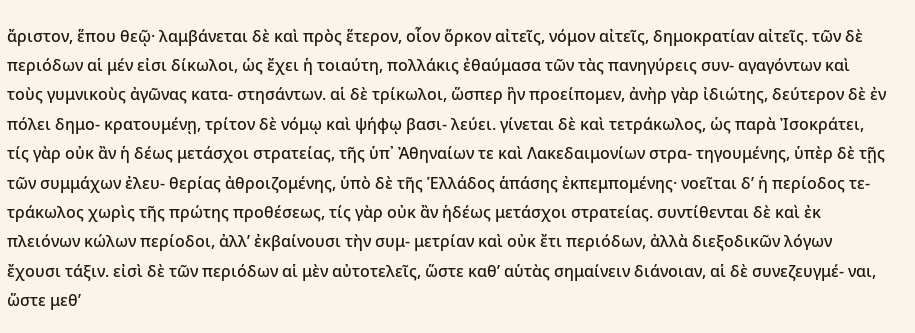ἄριστον, ἕπου θεῷ· λαμβάνεται δὲ καὶ πρὸς ἕτερον, οἷον ὅρκον αἰτεῖς, νόμον αἰτεῖς, δημοκρατίαν αἰτεῖς. τῶν δὲ περιόδων αἱ μέν εἰσι δίκωλοι, ὡς ἔχει ἡ τοιαύτη, πολλάκις ἐθαύμασα τῶν τὰς πανηγύρεις συν- αγαγόντων καὶ τοὺς γυμνικοὺς ἀγῶνας κατα- στησάντων. αἱ δὲ τρίκωλοι, ὥσπερ ἣν προείπομεν, ἀνὴρ γὰρ ἰδιώτης, δεύτερον δὲ ἐν πόλει δημο- κρατουμένῃ, τρίτον δὲ νόμῳ καὶ ψήφῳ βασι- λεύει. γίνεται δὲ καὶ τετράκωλος, ὡς παρὰ Ἰσοκράτει, τίς γὰρ οὐκ ἂν ἡ δέως μετάσχοι στρατείας, τῆς ὑπ᾿ Ἀθηναίων τε καὶ Λακεδαιμονίων στρα- τηγουμένης, ὑπὲρ δὲ τῇς τῶν συμμάχων ἐλευ- θερίας ἀθροιζομένης, ὑπὸ δὲ τῆς Ἑλλάδος ἁπάσης ἐκπεμπομένης· νοεῖται δʼ ἡ περίοδος τε- τράκωλος χωρὶς τῆς πρώτης προθέσεως, τίς γὰρ οὐκ ἂν ἡδέως μετάσχοι στρατείας. συντίθενται δὲ καὶ ἐκ πλειόνων κώλων περίοδοι, ἀλλʼ ἐκβαίνουσι τὴν συμ- μετρίαν καὶ οὐκ ἔτι περιόδων, ἀλλὰ διεξοδικῶν λόγων ἔχουσι τάξιν. εἰσὶ δὲ τῶν περιόδων αἱ μὲν αὐτοτελεῖς, ὥστε καθʼ αὑτὰς σημαίνειν διάνοιαν, αἱ δὲ συνεζευγμέ- ναι, ὥστε μεθʼ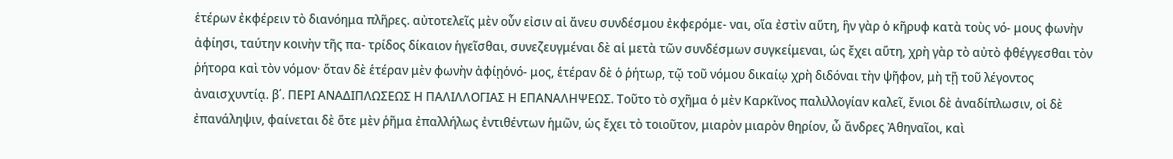ἑτέρων ἐκφέρειν τὸ διανόημα πλῆρες. αὐτοτελεῖς μὲν οὖν εἰσιν αἱ ἄνευ συνδέσμου ἐκφερόμε- ναι, οἵα ἐστὶν αὕτη, ἣν γὰρ ὁ κῆρυφ κατὰ τοὺς νό- μους φωνὴν ἀφίησι, ταύτην κοινὴν τῆς πα- τρίδος δίκαιον ἡγεῖσθαι, συνεζευγμέναι δὲ αἱ μετὰ τῶν συνδέσμων συγκείμεναι, ὡς ἔχει αὕτη, χρὴ γὰρ τὸ αὐτὸ φθέγγεσθαι τὸν ῥήτορα καὶ τὸν νόμον· ὅταν δὲ ἑτέραν μὲν φωνὴν ἀφίῃὁνό- μος, ἑτέραν δὲ ὁ ῥήτωρ, τῷ τοῦ νόμου δικαίῳ χρὴ διδόναι τὴν ψῆφον, μὴ τῇ τοῦ λέγοντος ἀναισχυντίᾳ. β΄. ΠΕΡΙ ΑΝΑΔΙΠΛΩΣΕΩΣ Η ΠΑΛΙΛΛΟΓΙΑΣ Η ΕΠΑΝΑΛΗΨΕΩΣ. Τοῦτο τὸ σχῆμα ὁ μὲν Καρκῖνος παλιλλογίαν καλεῖ, ἔνιοι δὲ ἀναδίπλωσιν, οἱ δὲ ἐπανάληψιν, φαίνεται δὲ ὅτε μὲν ῥῆμα ἐπαλλήλως ἐντιθέντων ἡμῶν, ὡς ἔχει τὸ τοιοῦτον, μιαρὸν μιαρὸν θηρίον, ὦ ἄνδρες Ἀθηναῖοι, καὶ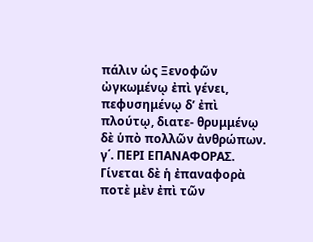πάλιν ὡς Ξενοφῶν ὠγκωμένῳ ἐπὶ γένει, πεφυσημένῳ δʼ ἐπὶ πλούτῳ, διατε- θρυμμένῳ δὲ ὑπὸ πολλῶν ἀνθρώπων. γ΄. ΠΕΡΙ ΕΠΑΝΑΦΟΡΑΣ. Γίνεται δὲ ἡ ἐπαναφορὰ ποτὲ μὲν ἐπὶ τῶν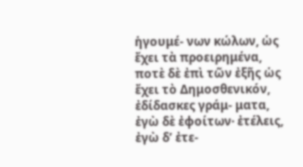ἡγουμέ- νων κώλων, ὡς ἔχει τὰ προειρημένα, ποτὲ δὲ ἐπὶ τῶν ἐξῆς ὡς ἔχει τὸ Δημοσθενικόν, ἐδίδασκες γράμ- ματα, ἐγὼ δὲ ἐφοίτων· ἐτέλεις, ἐγὼ δʼ ἐτε-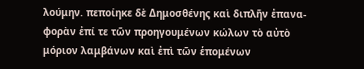λούμην. πεποίηκε δὲ Δημοσθένης καὶ διπλῆν ἐπανα- φορὰν ἐπί τε τῶν προηγουμένων κώλων τὸ αὐτὸ μόριον λαμβάνων καὶ ἐπὶ τῶν ἑπομένων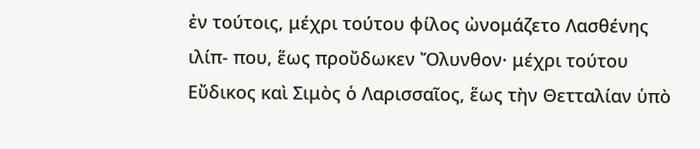ἐν τούτοις, μέχρι τούτου φίλος ὠνομάζετο Λασθένης ιλίπ- που, ἕως προὔδωκεν Ὄλυνθον· μέχρι τούτου Εὔδικος καὶ Σιμὸς ὁ Λαρισσαῖος, ἕως τὴν Θετταλίαν ὑπὸ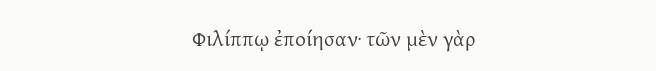Φιλίππῳ ἐποίησαν· τῶν μὲν γὰρ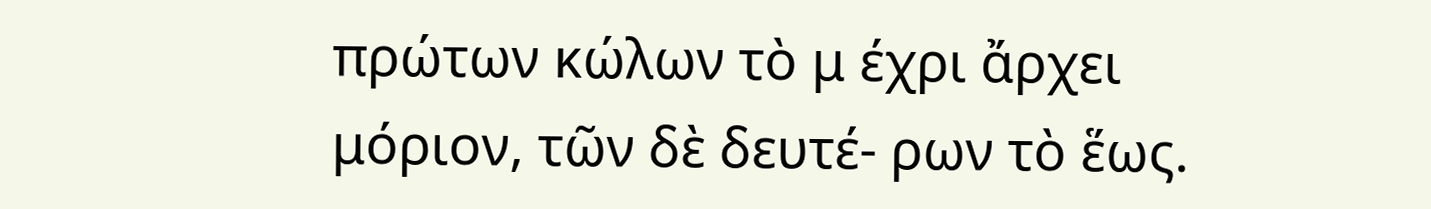πρώτων κώλων τὸ μ έχρι ἄρχει μόριον, τῶν δὲ δευτέ- ρων τὸ ἕως.